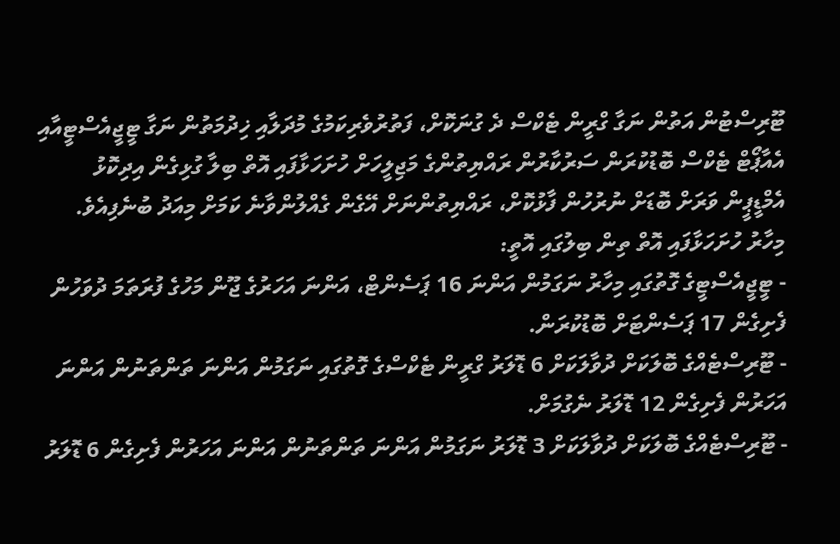ޓޫރިސްޓުން އަތުން ނަގާ ގްރީން ޓެކްސް ދެ ގުނަކޮށް، ފަތުރުވެރިކަމުގެ މުދަލާއި ޚިދުމަތުން ނަގާ ޓީޖީއެސްޓީއާއި އެއާޕޯޓް ޓެކްސް ބޮޑުކުރަން ސަރުކާރުން ރައްޔިތުންގެ މަޖިލީހަށް ހުށަހަޅާފައި އޮތް ބިލާ ގުޅިގެން އިދިކޮޅު އެމްޑީޕީން ވަރަށް ބޮޑަށް ނުރުހުން ފާޅުކޮށް، ރައްޔިތުންނަށް އޭގެން ގެއްލުންވާނެ ކަމަށް މިއަދު ބުނެފިއެވެ.
މިހާރު ހުށަހަޅާފައި އޮތް ތިން ބިލުގައި އޮތީ:
- ޓީޖީއެސްޓީގެ ގޮތުގައި މިހާރު ނަގަމުން އަންނަ 16 ޕަސެންޓް، އަންނަ އަހަރުގެ ޖޫން މަހުގެ ފުރަތަމަ ދުވަހުން ފެށިގެން 17 ޕަސެންޓަށް ބޮޑުކުރަން.
- ޓޫރިސްޓެއްގެ ބޮލަކަށް ދުވާލަކަށް 6 ޑޮލަރު ގްރީން ޓެކްސްގެ ގޮތުގައި ނަގަމުން އަންނަ ތަންތަނުން އަންނަ އަހަރުން ފެށިގެން 12 ޑޮލަރު ނެގުމަށް.
- ޓޫރިސްޓެއްގެ ބޮލަކަށް ދުވާލަކަށް 3 ޑޮލަރު ނަގަމުން އަންނަ ތަންތަނުން އަންނަ އަހަރުން ފެށިގެން 6 ޑޮލަރު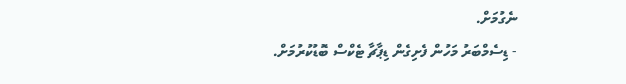ނެގުމަށް.
- ޑިސެމްބަރު މަހުން ފެށިގެން ޑިޕާޗާ ޓެކްސް ބޮޑުކުރުމަށް.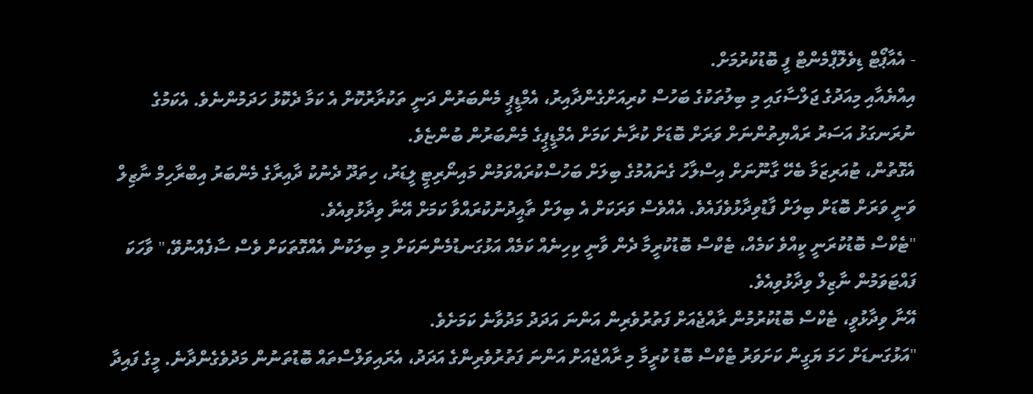- އެއާޕޯޓް ޑިވެލޮޕްމެންޓް ފީ ބޮޑުކުރުމަށް.
އިއްޔެއާއި މިއަދުގެ ޖަލްސާގައި މި ބިލުތަކުގެ ބަހުސް ކުރިއަށްގެންދާއިރު، އެމްޑީޕީ މެންބަރުން ދަނީ ތަކުރާރުކޮށް އެ ކަމާ ދެކޮޅު ހަދަމުންނެވެ. އެކަމުގެ ނުރަނގަޅު އަސަރު ރައްޔިތުންނަށް ވަރަށް ބޮޑަށް ކުރާނެ ކަމަށް އެމްޑީޕީގެ މެންބަރުން ބުންޏެވެ.
އެގޮތުން، ޓުއަރިޒަމާ ބެހޭ ގާނޫނަށް އިސްލާހު ގެނައުމުގެ ބިލަށް ބަހުސްކުރައްވަމުން މައިނޯރިޓީ ލީޑަރު، ހިތަދޫ ދެނުކު ދާއިރާގެ މެންބަރު އިބްރާހިމް ނާޒިލް ވަނީ ވަރަށް ބޮޑަށް ބިލަށް ފާޑުވިދާޅުވެފައެވެ. އެއްވެސް ވަރަކަށް އެ ބިލަށް ތާއީދުނުކުރައްވާ ކަމަށް އޭނާ ވިދާޅުވިއެވެ.
"ޓެކްސް ބޮޑުކުރަނީ ކީއްވެ ކަމެއް، ޓެކްސް ބޮޑުކުރީމާ ދެން ވާނީ ކިހިނެއް ކަމެއް އަޅުގަނޑުމެންނަކަށް މި ބިލަކުން އެއްގޮތަކަށް ވެސް ސާފެއްނުވޭ،" ވާހަކަ ފައްޓަވަމުން ނާޒިލް ވިދާޅުވިއެވެ.
އޭނާ ވިދާޅުވީ، ޓެކްސް ބޮޑުކުރުމުން ރާއްޖެއަށް ފަތުރުވެރިން އަންނަ އަދަދު މަދުވާނެ ކަމަށެވެ.
"އަޅުގަނޑަށް ހަމަ ޔަގީން ކަށަވަރު ޓެކްސް ބޮޑު ކުރީމާ މި ރާއްޖެއަށް އަންނަ ފަތުރުވެރިންގެ އަދަދު، އެރައިވަލްސްތައް ބޮޑުތަނުން މަދުވެގެންދާނެ. މީގެ ފައިދާ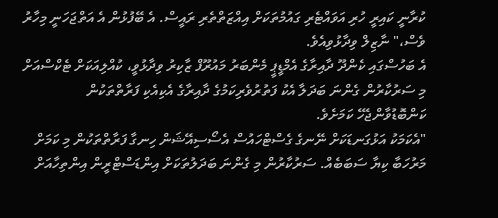ކުރާނީ ކައިރީ ހުރި އަވައްޓެރި ގައުމުތަކަށް އިއްޒަތްތެރި ރައީސް. އެ ބޭފުޅުން އެ އަތްޖަހަނީ މިހާރު ވެސް،" ނާޒިލް ވިދާޅުވިއެވެ.
އެ ބަހުސްގައި ކެންދޫ ދާއިރާގެ އެމްޑީޕީ މެންބަރު މައުރޫފް ޒާކިރު ވިދާޅުވީ، ކުއްލިއަކަށް ޓެކްސްއަށް މި ސަރުކާރުން ގެންނަ ބަދަލާ އެކު ފަތުރުވެރިކަމުގެ ދާއިރާގެ އެކިއެކި ފަރާތްތަކުން ކަންބޮޑުވާންޖެހޭ ކަމަށެވެ.
"އެކަމަކު އަޅުގަނޑަކަށް ނޭނގެ ގެސްޓްހައުސް އެސޯސިއޭޝަން ހިނގާ ފަރާތްތަކުން މި ކަމަށް މަރުހަބާ ކިޔާ ސަބަބެއް. ސަރުކާރުން މި ގެންނަ ބަދަލުތަކަށް އިންޑަސްޓްރީން އިންތިހާއަށް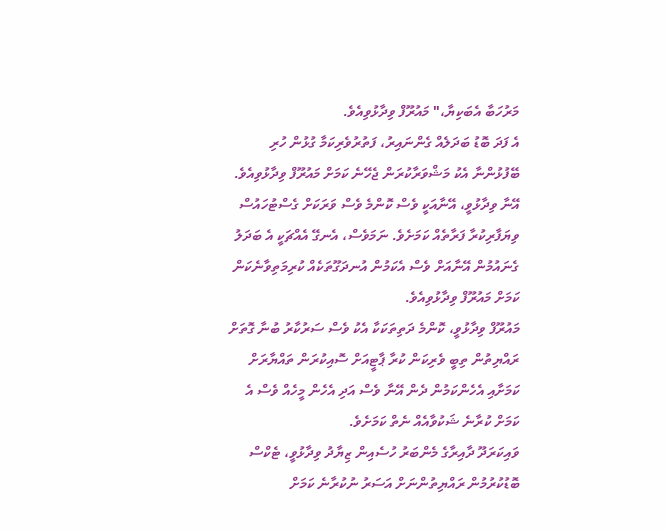މަރުހަބާ އެބަކިޔާ،" މައުރޫފް ވިދާޅުވިއެވެ.
އެ ފަދަ ބޮޑު ބަދަލެއް ގެންނައިރު، ފަތުރުވެރިކަމާ ގުޅުން ހުރި ބޭފުޅުންނާ އެކު މަޝްވަރާކުރަން ޖެހޭނެ ކަމަށް މައުރޫފް ވިދާޅުވިއެވެ. އޭނާ ވިދާޅުވީ، އޭނާއަކީ ވެސް ކޮންމެ ވެސް ވަރަކަށް ގެސްޓުހައުސް ވިޔަފާރިކުރާ ފަރާތެއް ކަމަށެވެ. ނަމަވެސް، އެނގޭ އެއްޗަކީ އެ ބަދަލު ގެނައުމުން އޭނާއަށް ވެސް އެކަމުން އުނދަގޫތަކެއް ކުރިމަތިވާނެކަން ކަމަށް މައުރޫފް ވިދާޅުވިއެވެ.
މައުރޫފް ވިދާޅުވީ، ކޮންމެ ދަތިތަކަކާ އެކު ވެސް ސަރުކާރު ބުނާ ގޮތަށް ރައްޔިތުން ތިބީ ވެރިކަން ކުރާ ޕާޓީއަށް ސޮއިކުރަން ތައްޔާރަށް ކަމަށާއި އެހެންކަމުން ދެން އޭނާ ވެސް އަދި އެހެން މީހެއް ވެސް އެ ކަމަށް ކުރާނެ ޝަކުވާއެއް ނެތް ކަމަށެވެ.
ވައިކަރަދޫ ދާއިރާގެ މެންބަރު ހުސެއިން ޒިޔާދު ވިދާޅުވީ، ޓެކްސް ބޮޑުކުރުމުން ރައްޔިތުންނަށް އަސަރު ނުކުރާނެ ކަމަށް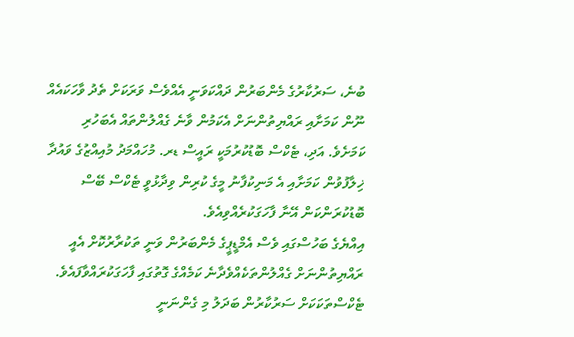ބުނެ، ސަރުކާރުގެ މެންބަރުން ދައްކަވަނީ އެއްވެސް ވަރަކަށް ތެދު ވާހަކައެއް ނޫން ކަމަށާއި ރައްޔިތުންނަށް އެކަމުން ވާނެ ގެއްލުންތައް އެބަހުރި ކަމަށެވެ. އަދި، ޓެކްސް ބޮޑުކުރުމަކީ ރައީސް ޑރ. މުހައްމަދު މުއިއްޒުގެ ވައުދާ ޚިލާފުވުން ކަމަށާއި އެ މަނިކުފާނު މީގެ ކުރިން ވިދާޅުވީ ޓެކްސް ބޭސް ބޮޑުކުރަންކަން އޭނާ ފާހަގަކުރެއްވިއެވެ.
އިއްޔެގެ ބަހުސްގައި ވެސް އެމްޑީޕީގެ މެންބަރުން ވަނީ ތަކުރާރުކޮށް އެއީ ރައްޔިތުންނަށް ގެއްލުންތަކެއްވެދާނެ ކަމެއްގެ ގޮތުގައި ފާހަގަކުރައްވާފައެވެ.
ޓެކްސްތަކަކަށް ސަރުކާރުން ބަދަލު މި ގެންނަނީ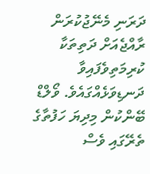ދަރަނި މެނޭޖުކުރަން ރާއްޖެއަށް ދަތިތަކާ ކުރިމަތިވެފައިވާ ދަނޑިވަޅެއްގައެވެ. ވޯލްޑް ބޭންކުން މިދިޔަ ހަފުތާގެ ތެރޭގައި ވެސް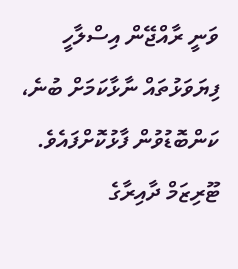ވަނީ ރާއްޖޭން އިސްލާހީ ފިޔަވަޅުތައް ނާޅާކަމަށް ބުނެ، ކަންބޮޑުވުން ފާޅުކޮށްފައެވެ.
ޓޫރިޒަމް ދާއިރާގެ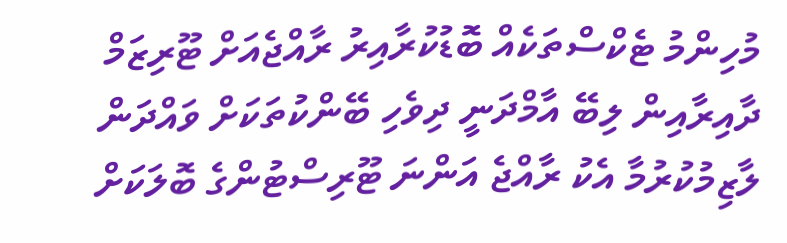މުހިންމު ޓެކްސްތަކެއް ބޮޑުކުރާއިރު ރާއްޖެއަށް ޓޫރިޒަމް ދާއިރާއިން ލިބޭ އާމްދަނީ ދިވެހި ބޭންކުތަކަށް ވައްދަން ލާޒިމުކުރުމާ އެކު ރާއްޖެ އަންނަ ޓޫރިސްޓުންގެ ބޮލަކަށް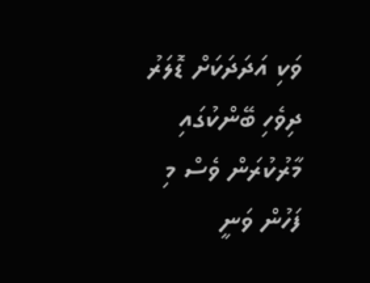ވަކި އަދަދަކަށް ޑޮލަރު ދިވެހި ބޭންކުގައި މާރުކުރަން ވެސް މި ފަހުން ވަނީ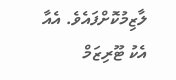ލާޒިމުކޮށްފައެވެ. އެއާ އެކު ޓޫރިޒަމް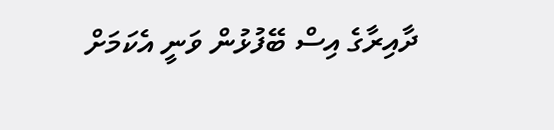ދާއިރާގެ އިސް ބޭފުޅުން ވަނީ އެކަމަށް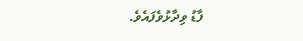ފާޑު ވިދާޅުވެފައެވެ.